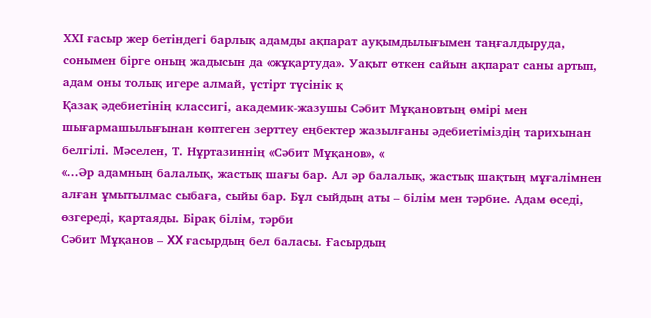ХХІ ғасыр жер бетіндегі барлық адамды ақпарат ауқымдылығымен таңғалдыруда, сонымен бірге оның жадысын да «жұқартуда». Уақыт өткен сайын ақпарат саны артып, адам оны толық игере алмай, үстірт түсінік қ
Қазақ әдебиетінің классигі, академик-жазушы Сәбит Мұқановтың өмірі мен шығармашылығынан көптеген зерттеу еңбектер жазылғаны әдебиетіміздің тарихынан белгілі. Мәселен, Т. Нұртазиннің «Сәбит Мұқанов», «
«...Әр адамның балалық, жастық шағы бар. Ал әр балалық, жастық шақтың мұғалімнен алған ұмытылмас сыбаға, сыйы бар. Бұл сыйдың аты – білім мен тәрбие. Адам өседі, өзгереді, қартаяды. Бірақ білім, тәрби
Сәбит Мұқанов – XX ғасырдың бел баласы. Ғасырдың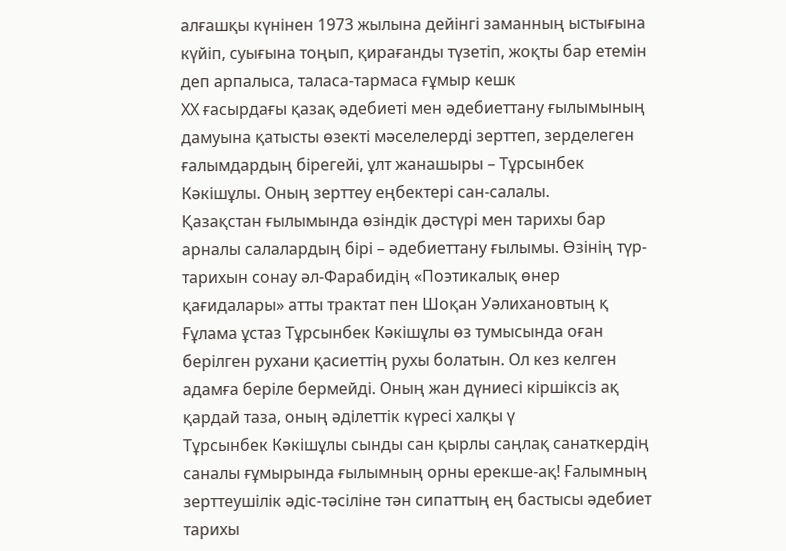алғашқы күнінен 1973 жылына дейінгі заманның ыстығына күйіп, суығына тоңып, қирағанды түзетіп, жоқты бар етемін деп арпалыса, таласа-тармаса ғұмыр кешк
ХХ ғасырдағы қазақ әдебиеті мен әдебиеттану ғылымының дамуына қатысты өзекті мәселелерді зерттеп, зерделеген ғалымдардың бірегейі, ұлт жанашыры – Тұрсынбек Кәкішұлы. Оның зерттеу еңбектері сан-салалы.
Қазақстан ғылымында өзіндік дәстүрі мен тарихы бар арналы салалардың бірі – әдебиеттану ғылымы. Өзінің түр-тарихын сонау әл-Фарабидің «Поэтикалық өнер қағидалары» атты трактат пен Шоқан Уәлихановтың қ
Ғұлама ұстаз Тұрсынбек Кәкішұлы өз тумысында оған берілген рухани қасиеттің рухы болатын. Ол кез келген адамға беріле бермейді. Оның жан дүниесі кіршіксіз ақ қардай таза, оның әділеттік күресі халқы ү
Тұрсынбек Кәкішұлы сынды сан қырлы саңлақ санаткердің саналы ғұмырында ғылымның орны ерекше-ақ! Ғалымның зерттеушілік әдіс-тәсіліне тән сипаттың ең бастысы әдебиет тарихы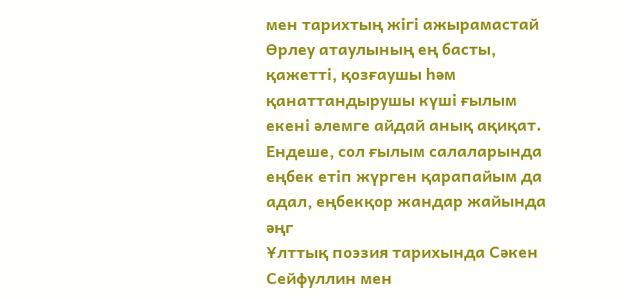мен тарихтың жігі ажырамастай
Өрлеу атаулының ең басты, қажетті, қозғаушы һәм қанаттандырушы күші ғылым екені әлемге айдай анық ақиқат. Ендеше, сол ғылым салаларында еңбек етіп жүрген қарапайым да адал, еңбекқор жандар жайында әңг
Ұлттық поэзия тарихында Сәкен Сейфуллин мен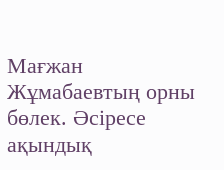Мағжан Жұмабаевтың орны бөлек. Әсіресе ақындық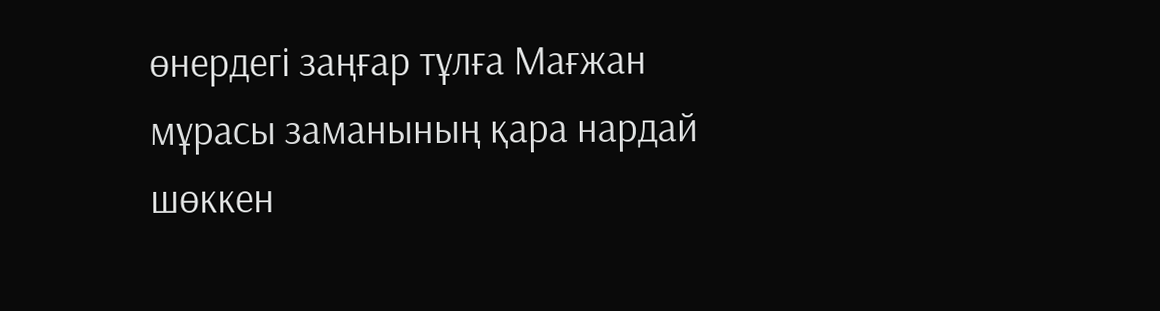өнердегі заңғар тұлға Мағжан мұрасы заманының қара нардай шөккен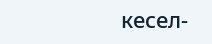кесел-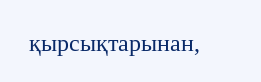қырсықтарынан,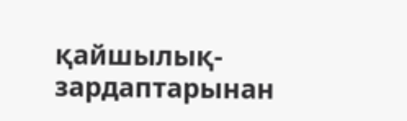қайшылық-зардаптарынан